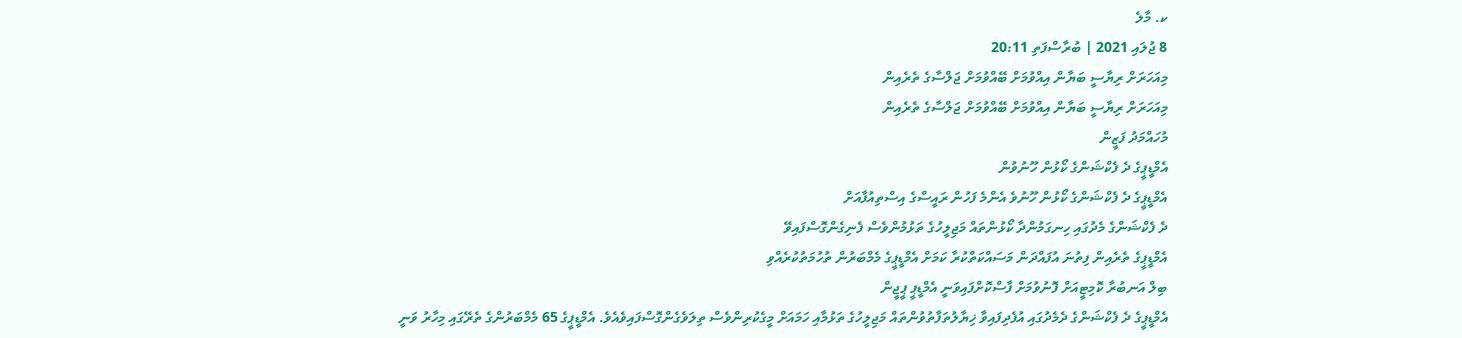ކ. މާލެ
8 ޖުލައި 2021 | ބުރާސްފަތި 20:11
މިއަހަރަށް ރިޔާސީ ބަޔާން އިއްވުމަށް ބޭއްވުމަށް ޖަލްސާގެ ތެރެއިން
މިއަހަރަށް ރިޔާސީ ބަޔާން އިއްވުމަށް ބޭއްވުމަށް ޖަލްސާގެ ތެރެއިން
މުހައްމަދު ފަޒީން
އެމްޑީޕީގެ ދެ ފެކްޝަންގެ ކޯޅުން ހޫނުވުން
އެމްޑީޕީގެ ދެ ފެކްޝަންގެ ކޯޅުން ހޫނުވެ އެންމެ ފަހުން ރައީސްގެ އިސްތިއުފާއަށް
ދެ ފެކްޝަންގެ މެދުގައި ހިނގަމުންދާ ކޯޅުންތައް މަޖިލީހުގެ ތަޅުމުންވެސް ފެނިގެންގޮސްފައިވޭ
އެމްޑީޕީގެ ތެރެއިން ފިތުނަ އުފައްދަން މަސައްކަތްކުރާ ކަމަށް އެމްޑީޕީގެ މެމްބަރުން ތުހުމަތުކުރެއްވި
ބިލް އަނބުރާ ކޮމިޓީއަށް ފޮނުވުމަށް ފާސްކޮށްފައިވަނީ އެމްޑީޕީ ޕީޖީން
އެމްޑީޕީގެ ދެ ފެކްޝަންގެ ދެމެދުގައި އުފެދިފައިވާ ޚިޔާލުތަފާތުވުންތައް މަޖިލީހުގެ ތަޅުމާއި ހަމައަށް މީގެކުރިންވެސް ތިލަވެގެންގޮސްފައިވެއެވެ. އެމްޑީޕީގެ 65 މެމްބަރުންގެ ތެރޭގައި މިހާރު ވަނީ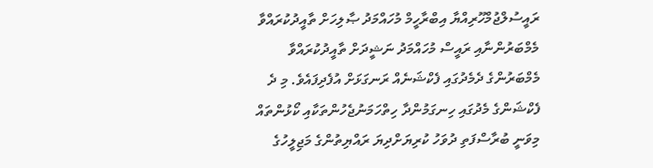ރައީސުލްޖުމްހޫރިއްޔާ އިބްރާހީމް މުހައްމަދު ޞާލިހަށް ތާއީދުކުރައްވާ މެމްބަރުންނާއި ރައީސް މުހައްމަދު ނަޝީދަށް ތާއީދުކުރައްވާ މެމްބަރުންގެ ދެމެދުގައި ފެކްޝަނެއް ރަނގަޅަށް އުފެދިފައެވެ. މި ދެ ފެކްޝަންގެ މެދުގައި ހިނގަމުންދާ ހިތްހަމަނުޖެހުންތަކާއި ކޯޅުންތައް މިވަނީ ބުރާސްފަތި ދުވަހު ކުރިޔަށްދިޔަ ރައްޔިތުންގެ މަޖިލީހުގެ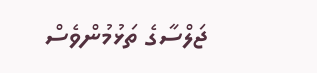ޖަލްސާގެ ތަޅުމުންވެސް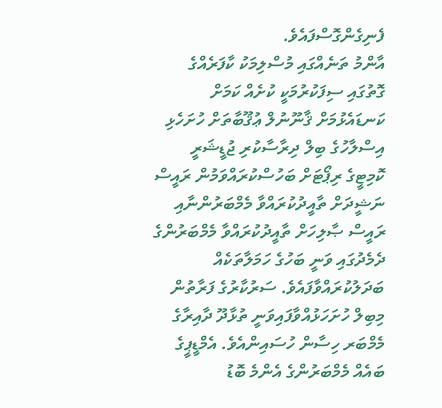ފެނިގެންގޮސްފައެވެ.
އާންމު ތަނެއްގައި މުސްލިމަކު ކާފަރެއްގެ ގޮތުގައި ސިފަކުރުމަކީ ކުށެއް ކަމަށް ކަނޑައެޅުމަށް ޤާނޫނުލް ޢުޤޫބާތަށް ހުށަހެޅި އިސްލާހުގެ ބިލް ދިރާސާކުރި ޖުޑީޝަރީ ކޮމިޓީގެ ރިޕޯޓަށް ބަހުސްކުރައްވަމުން ރައީސް ނަޝީދަށް ތާއީދުކުރައްވާ މެމްބަރުންނާއި ރައީސް ޞާލިހަށް ތާއީދުކުރައްވާ މެމްބަރުންގެ ދެމެދުގައި ވަނީ ބަހުގެ ހަމަލާތަކެއް ބަދަލުކުރައްވާފައެވެ. ސަރުކާރުގެ ފަރާތުން މިބިލް ހުށަހަޅުއްވާފައިވަނީ ތުޅާދޫ ދާއިރާގެ މެމްބަރ ހިސާން ހުސައިންއެވެ. އެމްޑީޕީގެ ބައެއް މެމްބަރުންގެ އެންމެ ބޮޑު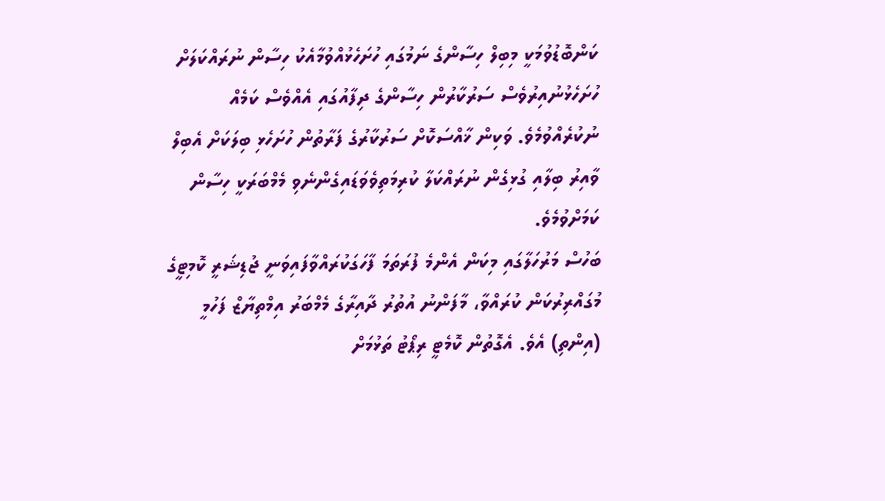ކަންބޮޑުވުމަކީ މިބިލް ހިސާންގެ ނަމުގައި ހުށަހެޅުއްވުމާއެކު ހިސާން ނުރައްކަލަށް ހުށަހެޅުނުއިރުވެސް ސަރުކާރުން ހިސާންގެ ދިފާއުގައި އެއްވެސް ކަމެއް ނުކުރެއްވުމެވެ. ވަކިން ޚާއްސަކޮށް ސަރުކާރުގެ ފަރާތުން ހުށަހެޅި ބިލަކަށް އެބިލް ވާއިރު ބިލާއި ގުޅިގެން ނުރައްކަލާ ކުރިމަތިވެވަޑައިގެންނެވި މެމްބަރަކީ ހިސާން ކަމަށްވުމެވެ.
ބަހުސް މަރުހަލާގައި މިކަން އެންމެ ފުރަތަމަ ފާހަގަކުރައްވާފައިވަނީ ޖުޑިޝަރީ ކޮމިޓީގެ މުގައްރިރުކަން ކުރައްވާ، މާފަންނު އުތުރު ދާއިރާގެ މެމްބަރު އިމްތިޔާޒް ފަހުމީ (އިންތި) އެވެ. އެގޮތުން ކޮމެޓީ ރިޕޯޓު ތަޅުމަށް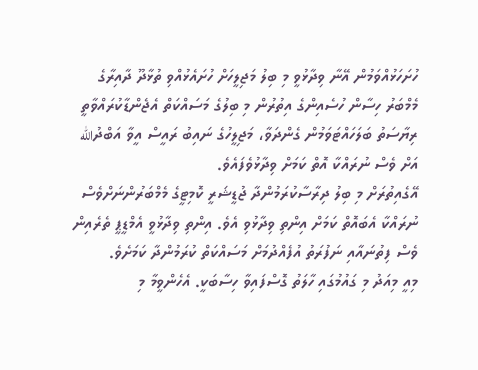ހުށަހަޅުއްވަމުން އޭނާ ވިދާޅުވީ މި ބިލު މަޖިލީހަށް ހުށައެޅުއްވި ތުޅާދޫ ދާއިރާގެ މެމްބަރު ހިސާން ހުސެއިންގެ އިތުރުން މި ބިލުގެ މަސައްކަތް އެޖެންޑާކުރައްވާތީ ރިޔާސަތު ބަލަހައްޓަވަމުން ގެންދަވާ، މަޖިލީހުގެ ނައިބު ރައީސް އީވާ އަބްދުالله އަށް ވެސް ނުރައްކާ އޮތް ކަމަށް ވިދާޅުވެފައެވެ.
އޭގެއިތުރަށް މި ބިލު ދިރާސާކުރަމުންދާ ޖުޑީޝަރީ ކޮމިޓީގެ މެމްބަރުންނަށްވެސް ނުރައްކާ އެބައޮތް ކަމަށް އިންތި ވިދާޅުވި އެވެ. އިންތި ވިދާޅުވީ އެމްޑީޕީ ތެރެއިން ވެސް ފިތުނައާއި ނަފުރަތު އުފެއްދުމަށް މަސައްކަތް ކުރަމުންދާ ކަމަށެވެ.
މިއީ މިއަދު މި ގައުމުގައި ހާލަތު ގޮސްފައިވާ ހިސާބަކީ. އެހެންވީމާ މި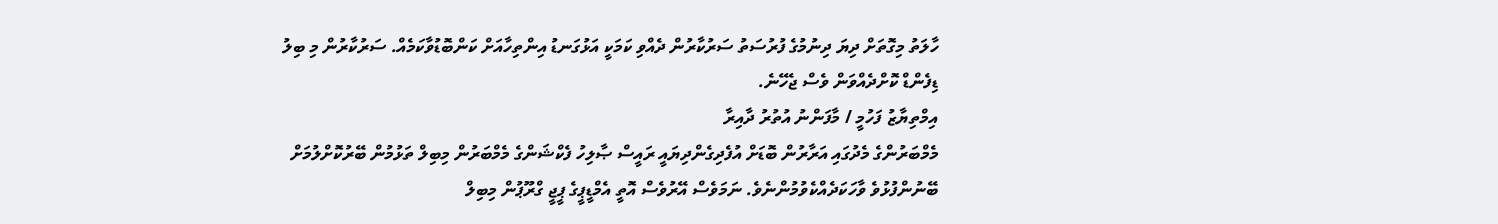ހާލަތު މިގޮތަށް ދިޔަ ދިނުމުގެ ފުރުސަތު ސަރުކާރުން ދެއްވި ކަމަކީ އަޅުގަނޑު އިންތިހާއަށް ކަންބޮޑުވާކަމެއް. ސަރުކާރުން މި ބިލު ޑިފެންޑް ކޮށްދެއްވަން ވެސް ޖެހޭނެ.
އިމްތިޔާޒު ފަހުމީ / މާފަންނު އުތުރު ދާއިރާ
މެމްބަރުންގެ މެދުގައި އަރާރުން ބޮޑަށް އުފެދިގެންދިޔައީ ރައީސް ޞާލިހު ފެކްޝަންގެ މެމްބަރުން މިބިލް ތަޅުމުން ބޭރުކޮށްލުމަށް ބޭނުންފުޅުވެ ވާހަކަދެއްކެވުމުންނެވެ. ނަމަވެސް އޭރުވެސް އޮތީ އެމްޑީޕީގެ ޕީޖީ ގްރޫޕުން މިބިލް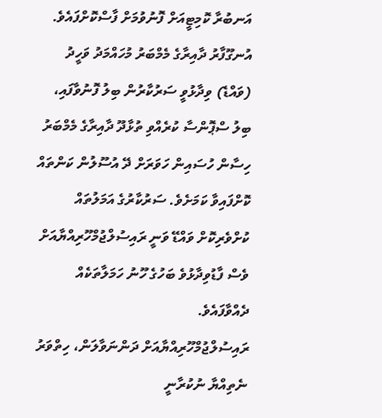އަނބުރާ ކޮމިޓީއަށް ފޮނުވުމަށް ފާސްކޮށްފައެވެ.
އުނގޫފާރު ދާއިރާގެ މެމްބަރު މުހައްމަދު ވަހީދު (ވައްޑެ) ވިދާޅުވީ ސަރުކާރުން ބިލު ފޮނުވާފައި، ބިލު ސްޕޮންސާ ކުރެއްވި ތުޅާދޫ ދާއިރާގެ މެމްބަރު ހިސާން ހުސައިން ހަވަރަށް ދޭ އުސޫލުން ކަންތައް ކޮށްފައިވާ ކަމަށެވެ. ސަރުކާރުގެ އަމަލުތައް ކުށްވެރިކޮށް ވައްޑޭ ވަނީ ރައިސުލްޖުމްހޫރިއްޔާއަށް ވެސް ފާޑުވިދާޅުވެ ބަހުގެ ހޫނު ހަމަލާތަކެއް ދެއްވާފައެވެ.
ރައިސުލްޖުމްހޫރިއްޔާއަށް ދަންނަވާލަން، ހިތްވަރު ނެތިއްޔާ ނުކުރާނީ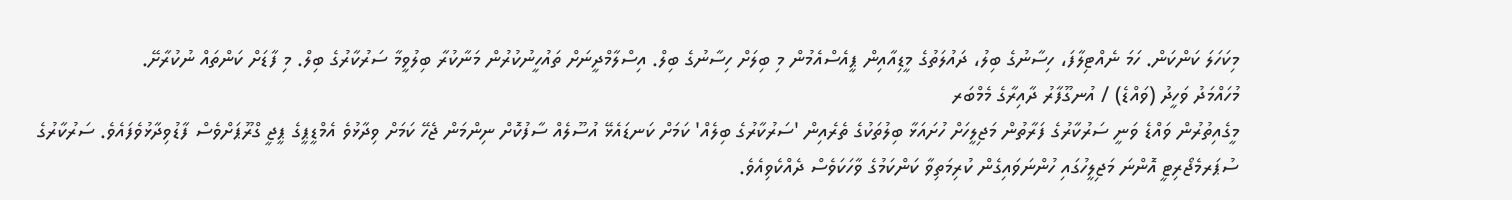މިކަހަލަ ކަންކަން. ހަމަ ނެއްޓިލާފަ، ހިސާނުގެ ބިލު، ދައުލަތުގެ މީޑިއާއިން ޕީއެސްއެމުން މި ބިލަށް ހިސާނުގެ ބިލް. އިސްލާމްދީނަށް ތައުހީނުކުރުން މަނާކުރާ ބިލުވީމާ ސަރުކާރުގެ ބިލް. މި ފާޑަށް ކަންތައް ނުކުރާށޭ.
މުހައްމަދު ވަހީދު (ވައްޑެ) / އުނގޫފާރު ދާއިރާގެ މެމްބަރ
މީގެއިތުރުން ވައްޑެ ވަނީ ސަރުކާރުގެ ފަރާތުން މަޖިލީހަށް ހުށައަޅާ ބިލުތަކުގެ ތެރެއިން 'ސަރުކާރުގެ ބިލެއް' ކަމަށް ކަނޑައެޅޭ އުސޫލެއް ސާފުކޮށް ނިންމަން ޖެހޭ ކަމަށް ވިދާޅުވެ އެމްޑީޕީގެ ޕީޖީ ގްރޫޕަށްވެސް ފާޑުވިދާޅުވެފައެވެ. ސަރުކާރުގެ ސުޕަރމެޖޯރިޓީ އޮންނަ މަޖިލީހުގައި ހުންނަވައިގެން ކުރިމަތިވާ ކަންކަމުގެ ވާހަކަވެސް ދެއްކެވިއެވެ.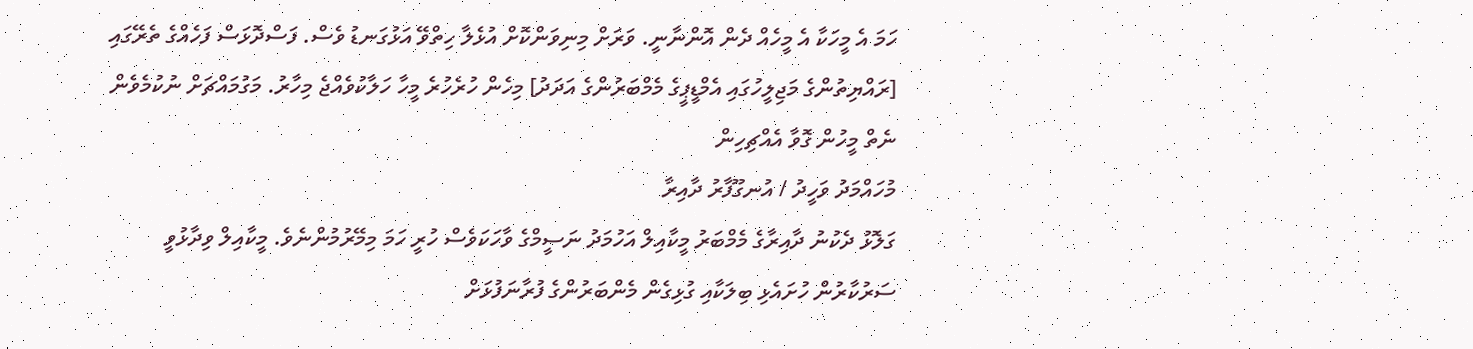ހަމަ އެ މީހަކާ އެ މީހެއް ދެން އޮންނާނީ. ވަރަށް މިނިވަންކޮށް އުޅެލާ ހިތްވޭ އަޅުގަނޑު ވެސް. ފަސްދޮޅަސް ފަހެއްގެ ތެރޭގައި [ރައްޔިތުންގެ މަޖިލީހުގައި އެމްޑީޕީގެ މެމްބަރުންގެ އަދަދު] މިހެން ހުރެހުރެ މީހާ ހަލާކުވެއްޖެ މިހާރު. މަގުމައްޗަށް ނުކުމެވެން ނެތް މީހުން ގޮވާ އެއްޗިހިން
މުހައްމަދު ވަހީދު / އުނގޫފާރު ދާއިރާ
ގަލޮޅު ދެކުނު ދާއިރާގެ މެމްބަރު މީކާއިލް އަހުމަދު ނަސީމްގެ ވާހަކަވެސް ހުރީ ހަމަ މިމޭރުމުންނެވެ. މީކާއިލް ވިދާޅުވީ ސަރުކާރުން ހުށައެޅި ބިލަކާއި ގުޅިގެން މެންބަރުންގެ ފުރާނަފުޅަށް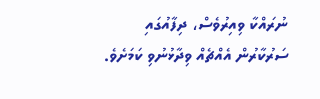ނުރައްކާ ވިއިރުވެސް، ދިފާއުގައި ސަރުކާރުން އެއްޗެއް ވިދާޅުނުވި ކަމަށެވެ.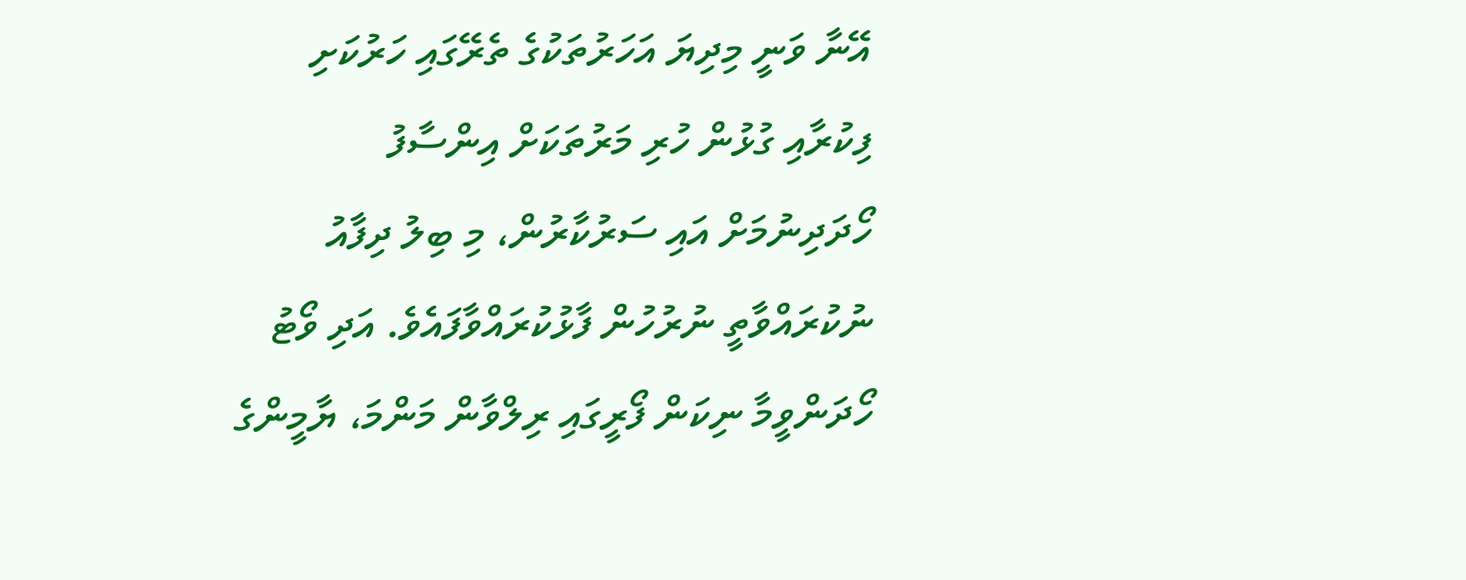އޭނާ ވަނީ މިދިޔަ އަހަރުތަކުގެ ތެރޭގައި ހަރުކަށި ފިކުރާއި ގުޅުން ހުރި މަރުތަކަށް އިންސާފު ހޯދަދިނުމަށް އައި ސަރުކާރުން، މި ބިލު ދިފާއު ނުކުރައްވާތީ ނުރުހުން ފާޅުކުރައްވާފައެވެ. އަދި ވޯޓު ހޯދަންވީމާ ނިކަން ފޯރީގައި ރިލްވާން މަންމަ، ޔާމީންގެ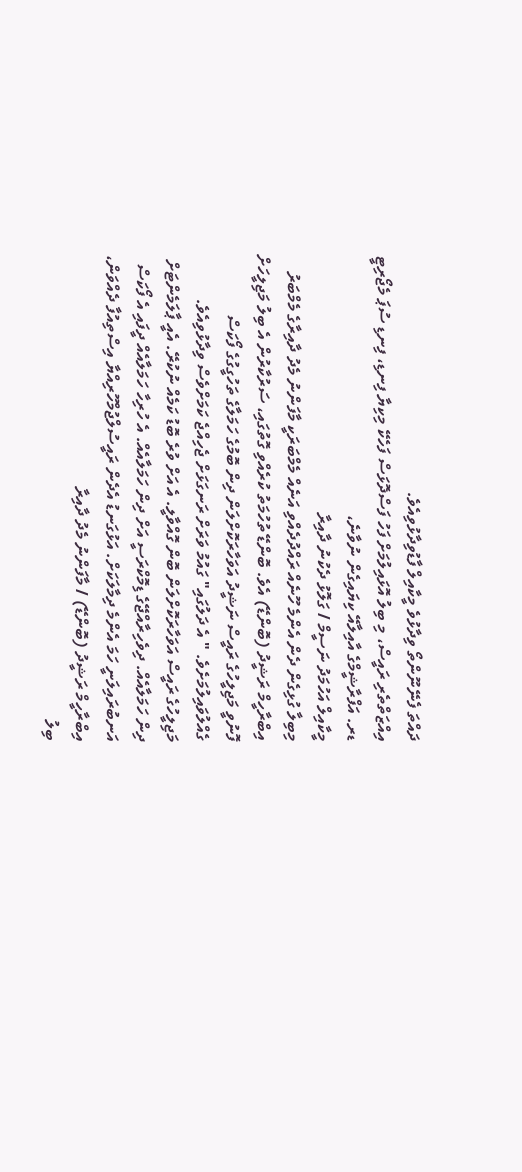ދައްތަ ފެނޭނޫންތޯ ވިދާޅުވެ މީކާއިލް ފާޑުވިދާޅުވިއެވެ.
އިއްޒަތްތެރި ރައީސް، މި ބިލު އޮޅައިލުމަށް ފަހު ފަސްދޮޅަސް ފަހެކޭ މިކިޔާ ފިނޑި، ފިނޑި ސުޕަ މެޖޯރިޓީ ޑރ. އަފްރާޝީމްގެ އާއިލާއޭ ކިޔައިގެން ނުވާނެ،
މީކާއިލް އަހުމަދު ނަސީމް / ގަލޮޅު ދެކުނު ދާއިރާ
މިބިލާ ގުޅިގެން ދެން އެންމެ ހޫނެއް ރައްދުދެއްވި އަނެއް މެމްބަރަކީ މާފަންނު މެދު ދާއިރާގެ މެމްބަރު އިބްރާހީމް ރަޝީދު (ބޮންޑޭ) އެވެ. ބޮންޑޭ ތުހުމަތު ކުރެއްވި ގޮތުގައި، ސަރުކާރުން އެ ބިލު މަޖިލީހަށް ފޮނުވީ މަޖިލީހުގެ ރައީސް ނަޝީދު އަވަހާރަކޮށްލަން ދިން ބޮމުގެ ހަމަލާގެ ތަހުގީގުގެ ފޯކަސް ގެއްލުވައިލުމަށެވެ. " އެ ދަލުގައި" ގައުމު ވަރަށް ރަނގަޅަށް ޖެހިއްޖެ ކަމަށްވެސް ވިދާޅުވިއެވެ.
މަޖިލީހުގެ ރައީސް އަވަހާރަކޮށްލަން ބޮން ގޮއްވާލީ. އެ އަށް ވުރެ ބޮޑު ކަމެއް ނުކުރޭ. އެއީ ޕާލަމެންޓަށް ދިން ހަމަލާއެއް. ދިވެހިރާއްޖޭގެ ޑިމޮކްރަސީ އަށް ދިން ހަމަލާއެއް. އެ ހުރިހާ ހަމަލާއެއް ދީފައި އެ ފޯކަސް އަނބުރައިލަނީ ހަމަ އެންމެ ދިމާލަކަށް. އަޅުގަނޑު އެދެން ރައީސުލްޖުމްހޫރިއްޔާ އިސްތިއުފާ ދެއްވަން،
އިބްރާހީމް ރަޝީދު (ބޮންޑޭ) / މާފަންނު މެދު ދާއިރާ
ބިލު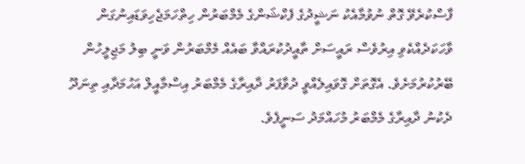ފާސްކުރެވޭ ގޮތް ނުވުމާއެކު ނަޝީދުގެ ފެކްޝަންގެ މެމްބަރުން ހިތްހަމަޖެހިވަޑައިނުގަން ވާހަކަދެއްކެވި އިރުވެސް ރައީސަށް ތާއީދުކުރައްވާ ބައެއް މެމްބަރުން ވަނީ ބިލު މަޖިލީހުން ބޭރުކުރުމަށެވެ. އެގޮތަށް ގޮވައިލެއްވީ ދުވާފަރު ދާއިރާގެ މެމްބަރު އިސްމާއީލް އަހުމަދާއި ތިނަދޫ ދެކުނު ދާއިރާގެ މެމްބަރު މުހައްމަދު ސަނީފެވެ.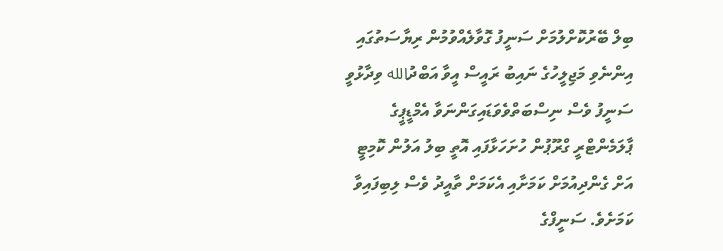ބިލް ބޭރުކޮށްލުމަށް ސަނީފު ގޮވާލެއްވުމުން ރިޔާސަތުގައި އިންނެވި މަޖިލީހުގެ ނައިބު ރައީސް އީވާ އަބްދުالله ވިދާޅުވީ ސަނީފު ވެސް ނިސްބަތްވެވަޑައިގަންނަވާ އެމްޑީޕީގެ ޕާލަމެންޓްރީ ގްރޫޕުން ހުށަހަޅާފައި އޮތީ ބިލު އަލުން ކޮމިޓީ އަށް ގެންދިއުމަށް ކަމަށާއި އެކަމަށް ތާއީދު ވެސް ލިބިފައިވާ ކަމަށެވެ. ސަނީފްގެ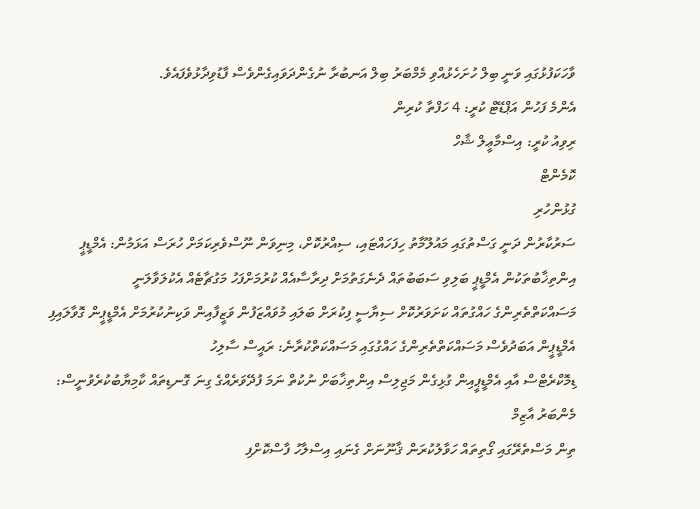ވާހަކަފުޅުގައި ވަނީ ބިލް ހުށަހެޅުއްވި މެމްބަރު ބިލް އަނބުރާ ނުގެންދަވައިގެންވެސް ފާޑުވިދާޅުވެފައެވެ.
އެންމެ ފަހުން އަޕްޑޭޓް ކުރީ: 4 ހަފްތާ ކުރިން
ރިވިއު ކުރީ: އިސްމާޢީލް ޝާހް
ކޮމެންޓް
ގުޅުންހުރި
ސަރުކާރުން ދަނީ ގަސްތުގައި މައުލޫމާތު ހިފަހައްޓައި، ސިއްރުކޮށް، މިނިވަން ނޫސްވެރިކަމަށް ހުރަސް އަޅަމުން: އެމްޑީޕީ
އިންތިޚާބުތަކުން އެމްޑީޕީ ބަލިވި ސަބަބުތައް ދެނެގަތުމަށް ދިރާސާއެއް ކުރުމަށްފަހު މަގުޗާޓެއް އެކުލަވާލަނީ
މަސައްކަތްތެރިންގެ ހައްގުތައް ކަށަވަރުކޮށް ސިޔާސީ ފިކުރަށް ބަލައި މުވައްޒަފުން ވަޒީފާއިން ވަކިނުކުރުމަށް އެމްޑީޕީން ގޮވާލައިފި
އެމްޑީޕީން އަބަދުވެސް މަސައްކަތްތެރިންގެ ހައްގުގައި މަސައްކަތްކުރާނެ: ރައީސް ސާލިހު
ޑިމޮކްރެޓްސް އާއި އެމްޑީޕީއިން ގުޅިގެން މަޖިލިސް އިންތިޚާބަށް ނުކުތް ނަމަ ފުދޭވަރެއްގެ ގިނަ ގޮނޑިތައް ކާމިޔާބުކުރެވުނީސް: މެންބަރު އާޒިމް
ތިން މަސްތެރޭގައި ގޯތިތައް ހަވާލުކުރަން ޤާނޫނަށް ގެނައި އިސްލާހު ފާސްކޮށްފި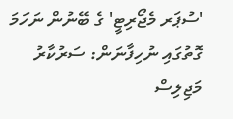'ސުޕަރ މެޖޯރިޓީ' ގެ ބޭނުން ނަހަމަ ގޮތުގައި ނުހިފާނަން: ސަރުކާރު
މަޖިލިސް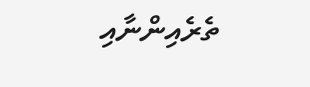ތެރެއިންނާއި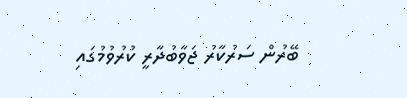ބޭރުން ސަރުކާރު ޖަވާބުދާރީ ކުރުވުމުގައި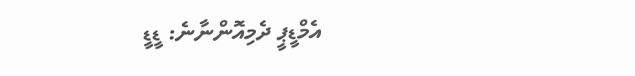އެމްޑީޕީ ދެމިއޮންނާނެ: ޑީޑީ